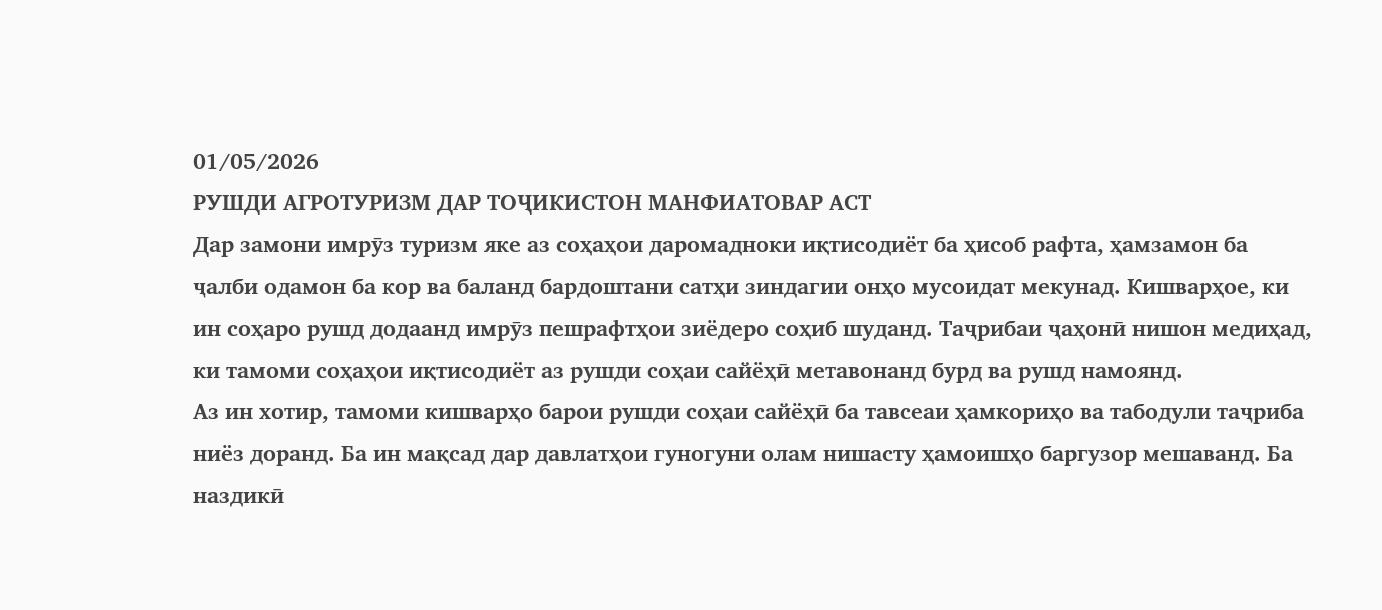01/05/2026
РУШДИ АГРОТУРИЗМ ДАР ТОҶИКИСТОН МАНФИАТОВАР АСТ
Дар замони имрӯз туризм яке аз соҳаҳои даромадноки иқтисодиёт ба ҳисоб рафта, ҳамзамон ба ҷалби одамон ба кор ва баланд бардоштани сатҳи зиндагии онҳо мусоидат мекунад. Кишварҳое, ки ин соҳаро рушд додаанд имрӯз пешрафтҳои зиёдеро соҳиб шуданд. Таҷрибаи ҷаҳонӣ нишон медиҳад, ки тамоми соҳаҳои иқтисодиёт аз рушди соҳаи сайёҳӣ метавонанд бурд ва рушд намоянд.
Аз ин хотир, тамоми кишварҳо барои рушди соҳаи сайёҳӣ ба тавсеаи ҳамкориҳо ва табодули таҷриба ниёз доранд. Ба ин мақсад дар давлатҳои гуногуни олам нишасту ҳамоишҳо баргузор мешаванд. Ба наздикӣ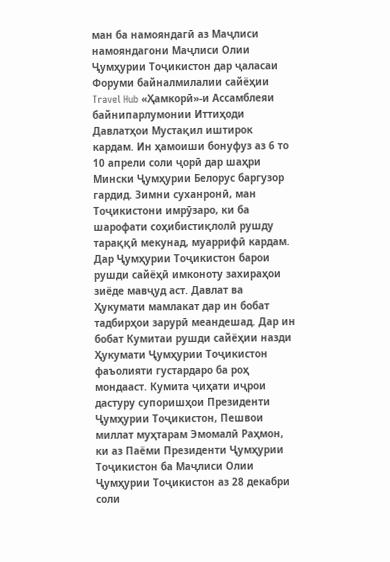ман ба намояндагӣ аз Маҷлиси намояндагони Маҷлиси Олии Ҷумҳурии Тоҷикистон дар ҷаласаи Форуми байналмилалии сайёҳии Travel Hub «Ҳамкорӣ»-и Ассамблеяи байнипарлумонии Иттиҳоди Давлатҳои Мустақил иштирок кардам. Ин ҳамоиши бонуфуз аз 6 то 10 апрели соли ҷорӣ дар шаҳри Мински Ҷумҳурии Белорус баргузор гардид. Зимни суханронӣ, ман Тоҷикистони имрӯзаро, ки ба шарофати соҳибистиқлолӣ рушду тараққӣ мекунад, муаррифӣ кардам.
Дар Ҷумҳурии Тоҷикистон барои рушди сайёҳӣ имконоту захираҳои зиёде мавҷуд аст. Давлат ва Ҳукумати мамлакат дар ин бобат тадбирҳои зарурӣ меандешад. Дар ин бобат Кумитаи рушди сайёҳии назди Ҳукумати Ҷумҳурии Тоҷикистон фаъолияти густардаро ба роҳ мондааст. Кумита ҷиҳати иҷрои дастуру супоришҳои Президенти Ҷумҳурии Тоҷикистон, Пешвои миллат муҳтарам Эмомалӣ Раҳмон, ки аз Паёми Президенти Ҷумҳурии Тоҷикистон ба Маҷлиси Олии Ҷумҳурии Тоҷикистон аз 28 декабри соли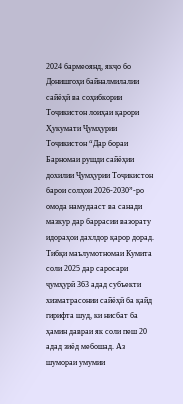2024 бармеоянд, якҷо бо Донишгоҳи байналмилалии сайёҳӣ ва соҳибкории Тоҷикистон лоиҳаи қарори Ҳукумати Ҷумҳурии Тоҷикистон “Дар бораи Барномаи рушди сайёҳии дохилии Ҷумҳурии Тоҷикистон барои солҳои 2026-2030”-ро омода намудааст ва санади мазкур дар баррасии вазорату идораҳои дахлдор қарор дорад.
Тибқи маълумотномаи Кумита соли 2025 дар саросари ҷумҳурӣ 363 адад субъекти хизматрасонии сайёҳӣ ба қайд гирифта шуд, ки нисбат ба ҳамин давраи як соли пеш 20 адад зиёд мебошад. Аз шумораи умумии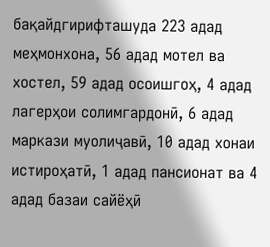бақайдгирифташуда 223 адад меҳмонхона, 56 адад мотел ва хостел, 59 адад осоишгоҳ, 4 адад лагерҳои солимгардонӣ, 6 адад маркази муолиҷавӣ, 10 адад хонаи истироҳатӣ, 1 адад пансионат ва 4 адад базаи сайёҳӣ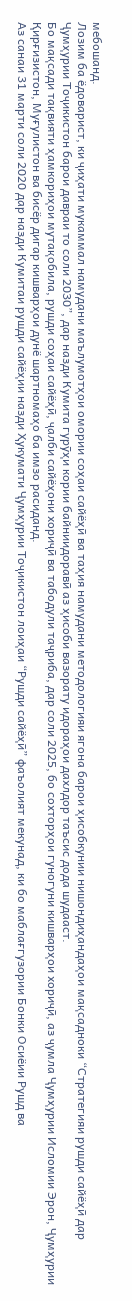мебошанд.
Лозим ба ёдоварист, ки ҷиҳати мукаммал намудани маълумотҳои омории соҳаи сайёҳӣ ва таҳия намудани методологияи ягона барои ҳисобкунии нишондиҳандаҳои мақсадноки “Стратегияи рушди сайёҳӣ дар Ҷумҳурии Тоҷикистон барои давраи то соли 2030”, дар назди Кумита гурӯҳи кории байниидоравӣ аз ҳисоби вазорату идораҳои дахлдор таъсис дода шудааст.
Бо мақсади тақвияти ҳамкориҳои мутақобила, рушди соҳаи сайёҳӣ, ҷалби сайёҳони хориҷӣ ва табодули таҷриба, дар соли 2025, бо сохторҳои гуногуни кишварҳои хориҷӣ, аз ҷумла Ҷумҳурии Исломии Эрон, Ҷумҳурии Қирғизистон, Муғулистон ва бисёр дигар кишварҳои дунё шартномаҳо ба имзо расиданд.
Аз санаи 31 марти соли 2020 дар назди Кумитаи рушди сайёҳии назди Ҳукумати Ҷумҳурии Тоҷикистон лоиҳаи “Рушди сайёҳӣ” фаъолият мекунад, ки бо маблағгузории Бонки Осиёии Рушд ва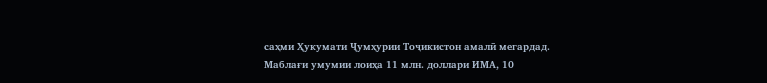саҳми Ҳукумати Ҷумҳурии Тоҷикистон амалӣ мегардад. Маблағи умумии лоиҳа 11 млн. доллари ИМА, 10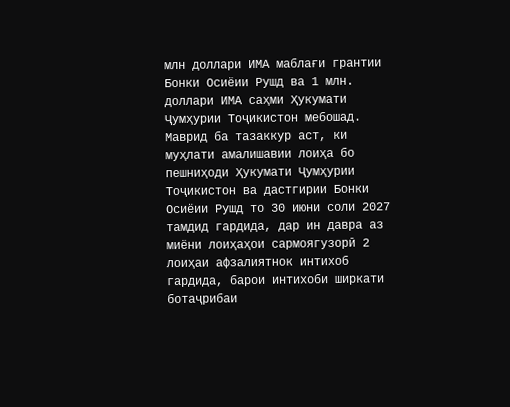млн доллари ИМА маблағи грантии Бонки Осиёии Рушд ва 1 млн. доллари ИМА саҳми Ҳукумати Ҷумҳурии Тоҷикистон мебошад. Маврид ба тазаккур аст, ки муҳлати амалишавии лоиҳа бо пешниҳоди Ҳукумати Ҷумҳурии Тоҷикистон ва дастгирии Бонки Осиёии Рушд то 30 июни соли 2027 тамдид гардида, дар ин давра аз миёни лоиҳаҳои сармоягузорӣ 2 лоиҳаи афзалиятнок интихоб гардида, барои интихоби ширкати ботаҷрибаи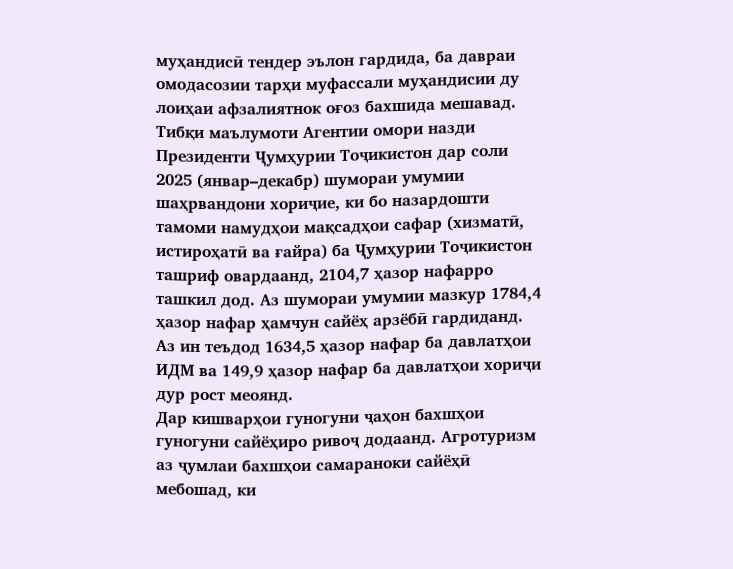муҳандисӣ тендер эълон гардида, ба давраи омодасозии тарҳи муфассали муҳандисии ду лоиҳаи афзалиятнок оғоз бахшида мешавад.
Тибқи маълумоти Агентии омори назди Президенти Ҷумҳурии Тоҷикистон дар соли 2025 (январ–декабр) шумораи умумии шаҳрвандони хориҷие, ки бо назардошти тамоми намудҳои мақсадҳои сафар (хизматӣ, истироҳатӣ ва ғайра) ба Ҷумҳурии Тоҷикистон ташриф овардаанд, 2104,7 ҳазор нафарро ташкил дод. Аз шумораи умумии мазкур 1784,4 ҳазор нафар ҳамчун сайёҳ арзёбӣ гардиданд. Аз ин теъдод 1634,5 ҳазор нафар ба давлатҳои ИДМ ва 149,9 ҳазор нафар ба давлатҳои хориҷи дур рост меоянд.
Дар кишварҳои гуногуни ҷаҳон бахшҳои гуногуни сайёҳиро ривоҷ додаанд. Агротуризм аз ҷумлаи бахшҳои самараноки сайёҳӣ мебошад, ки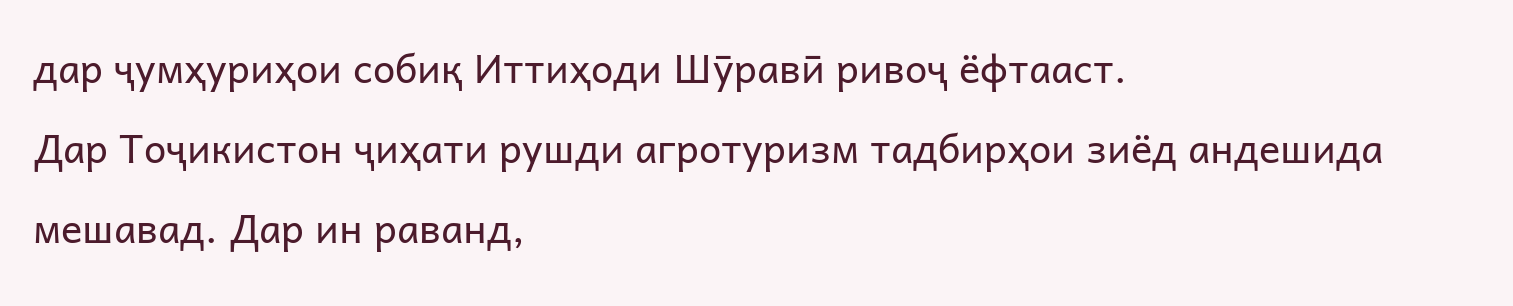дар ҷумҳуриҳои собиқ Иттиҳоди Шӯравӣ ривоҷ ёфтааст.
Дар Тоҷикистон ҷиҳати рушди агротуризм тадбирҳои зиёд андешида мешавад. Дар ин раванд,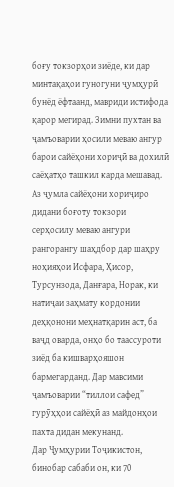боғу токзорҳои зиёде, ки дар минтақаҳои гуногуни ҷумҳурӣ бунёд ёфтаанд, мавриди истифода қарор мегирад. Зимни пухтан ва ҷамъоварии ҳосили меваю ангур барои сайёҳони хориҷӣ ва дохилӣ саёҳатҳо ташкил карда мешавад. Аз ҷумла сайёҳони хориҷиро дидани боғоту токзори серҳосилу меваю ангури рангорангу шаҳдбор дар шаҳру ноҳияҳои Исфара, Ҳисор, Турсунзода, Данғара, Норак, ки натиҷаи заҳмату кордонии деҳқонони меҳнатқарин аст, ба ваҷд оварда, онҳо бо таассуроти зиёд ба кишварҳояшон бармегарданд. Дар мавсими ҷамъоварии “тиллои сафед” гурӯҳҳои сайёҳӣ аз майдонҳои пахта дидан мекунанд.
Дар Ҷумҳурии Тоҷикистон, бинобар сабаби он, ки 70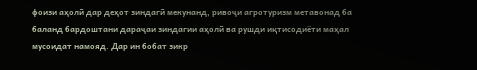фоизи аҳолӣ дар деҳот зиндагӣ мекунанд, ривоҷи агротуризм метавонад ба баланд бардоштани дараҷаи зиндагии аҳолӣ ва рушди иқтисодиёти маҳал мусоидат намояд. Дар ин бобат зикр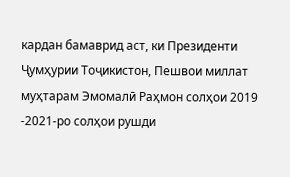кардан бамаврид аст, ки Президенти Ҷумҳурии Тоҷикистон, Пешвои миллат муҳтарам Эмомалӣ Раҳмон солҳои 2019 -2021-ро солҳои рушди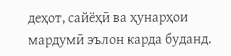деҳот, сайёҳӣ ва ҳунарҳои мардумӣ эълон карда буданд.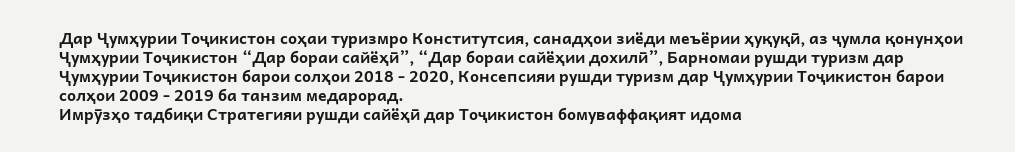Дар Ҷумҳурии Тоҷикистон соҳаи туризмро Конститутсия, санадҳои зиёди меъёрии ҳуқуқӣ, аз ҷумла қонунҳои Ҷумҳурии Тоҷикистон “Дар бораи сайёҳӣ”, “Дар бораи сайёҳии дохилӣ”, Барномаи рушди туризм дар Ҷумҳурии Тоҷикистон барои солҳои 2018 - 2020, Консепсияи рушди туризм дар Ҷумҳурии Тоҷикистон барои солҳои 2009 - 2019 ба танзим медарорад.
Имрӯзҳо тадбиқи Стратегияи рушди сайёҳӣ дар Тоҷикистон бомуваффақият идома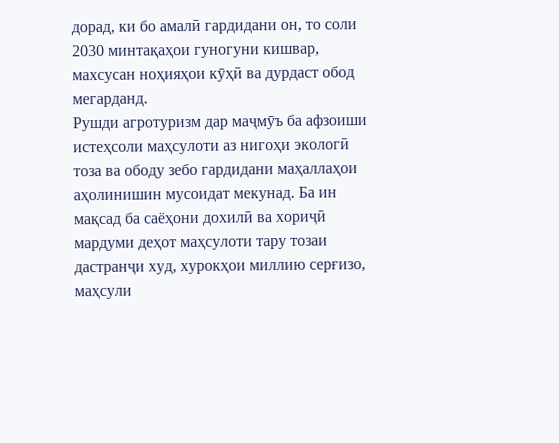дорад, ки бо амалӣ гардидани он, то соли 2030 минтақаҳои гуногуни кишвар, махсусан ноҳияҳои кӯҳӣ ва дурдаст обод мегарданд.
Рушди агротуризм дар маҷмӯъ ба афзоиши истеҳсоли маҳсулоти аз нигоҳи экологӣ тоза ва ободу зебо гардидани маҳаллаҳои аҳолинишин мусоидат мекунад. Ба ин мақсад ба саёҳони дохилӣ ва хориҷӣ мардуми деҳот маҳсулоти тару тозаи дастранҷи худ, хурокҳои миллию серғизо, маҳсули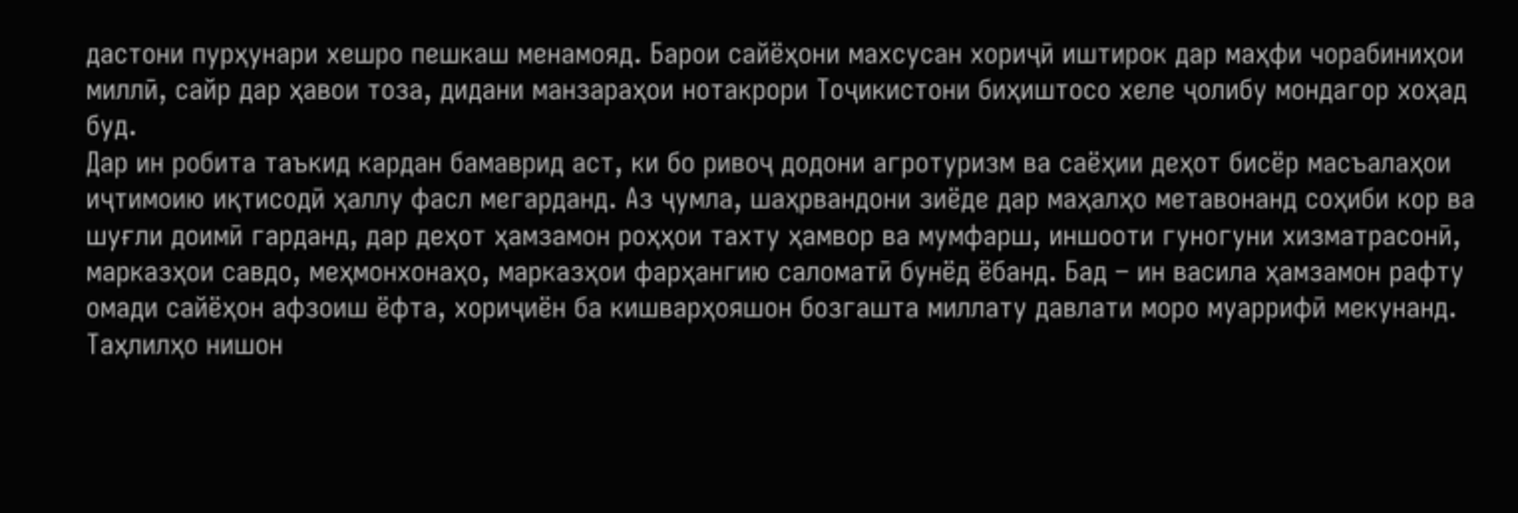дастони пурҳунари хешро пешкаш менамояд. Барои сайёҳони махсусан хориҷӣ иштирок дар маҳфи чорабиниҳои миллӣ, сайр дар ҳавои тоза, дидани манзараҳои нотакрори Тоҷикистони биҳиштосо хеле ҷолибу мондагор хоҳад буд.
Дар ин робита таъкид кардан бамаврид аст, ки бо ривоҷ додони агротуризм ва саёҳии деҳот бисёр масъалаҳои иҷтимоию иқтисодӣ ҳаллу фасл мегарданд. Аз ҷумла, шаҳрвандони зиёде дар маҳалҳо метавонанд соҳиби кор ва шуғли доимӣ гарданд, дар деҳот ҳамзамон роҳҳои тахту ҳамвор ва мумфарш, иншооти гуногуни хизматрасонӣ, марказҳои савдо, меҳмонхонаҳо, марказҳои фарҳангию саломатӣ бунёд ёбанд. Бад – ин васила ҳамзамон рафту омади сайёҳон афзоиш ёфта, хориҷиён ба кишварҳояшон бозгашта миллату давлати моро муаррифӣ мекунанд.
Таҳлилҳо нишон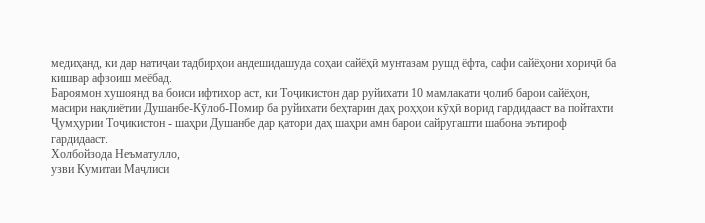медиҳанд, ки дар натиҷаи тадбирҳои андешидашуда соҳаи сайёҳӣ мунтазам рушд ёфта, сафи сайёҳони хориҷӣ ба кишвар афзоиш меёбад.
Бароямон хушоянд ва боиси ифтихор аст, ки Тоҷикистон дар руйихати 10 мамлакати ҷолиб барои сайёҳон, масири нақлиётии Душанбе-Кӯлоб-Помир ба руйихати беҳтарин даҳ роҳҳои кӯҳӣ ворид гардидааст ва пойтахти Ҷумҳурии Тоҷикистон - шаҳри Душанбе дар қатори даҳ шаҳри амн барои сайругашти шабона эътироф гардидааст.
Холбойзода Неъматулло,
узви Кумитаи Маҷлиси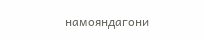намояндагони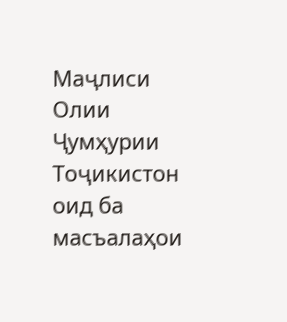Маҷлиси Олии Ҷумҳурии Тоҷикистон оид ба масъалаҳои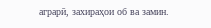аграрӣ, захираҳои об ва замин.